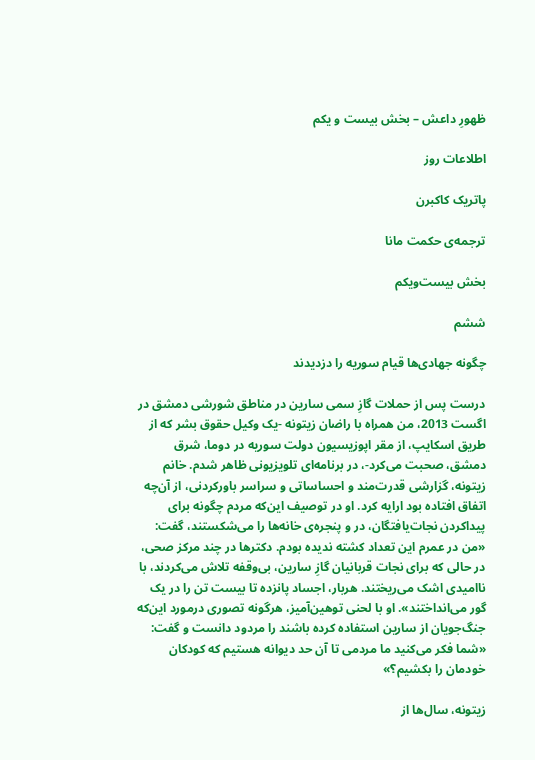ظهورِ داعش – بخش بیست و یکم

اطلاعات روز

پاتریک کاکبرن

ترجمه‌ی حکمت مانا

بخش بیست‌ویکم

ششم

چگونه جهادی‌ها قیام سوریه را دزدیدند

درست پس از حملات گازِ سمی سارین در مناطق شورشی دمشق در اگست 2013، من همراه با راضان زیتونه -یک وکیل حقوق بشر که از طریق اسکایپ، از مقر اپوزیسیون دولت سوریه در دوما، شرق دمشق، صحبت می‌کرد-، در برنامه‌ای تلویزیونی ظاهر شدم. خانم زیتونه، گزارشی قدرت‌مند و احساساتی و سراسر باورکردنی، از آن‌چه اتفاق افتاده بود ارایه کرد. او در توصیف این‌که مردم چگونه برای پیداکردن نجات‌یافتگان، در و پنجره‌ی خانه‌ها را می‌شکستند، گفت: «من در عمرم این تعداد کشته ندیده بودم. دکترها در چند مرکز صحی، در حالی که برای نجات قربانیان گازِ سارین، بی‌وقفه تلاش می‌کردند، با ناامیدی اشک می‌ریختند. هربار، اجساد پانزده تا بیست تن را در یک گور می‌انداختند». او با لحنی توهین‌آمیز، هرگونه تصوری درمورد این‌که جنگ‌جویان از سارین استفاده کرده باشند را مردود دانست و گفت: «شما فکر می‌کنید ما مردمی تا آن حد دیوانه هستیم که کودکان خودمان را بکشیم؟»

زیتونه، سال‌ها از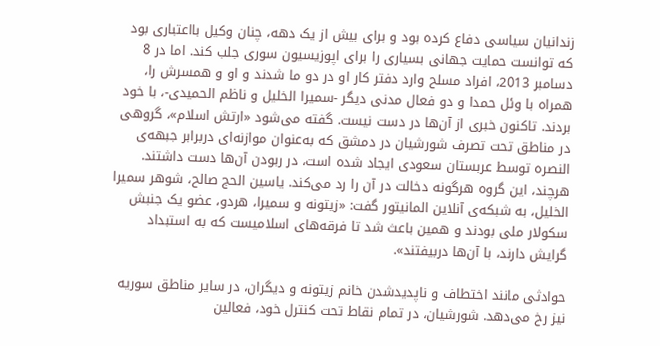زندانیان سیاسی دفاع کرده بود و برای بیش از یک دهه، چنان وکیل بااعتباری بود که توانست حمایت جهانی بسیاری را برای اپوزیسیون سوری جلب کند. اما در 8  دسامبر 2013، افراد مسلح وارد دفتر کار او در دو ما شدند و او و همسرش را، همراه با وئل حمدا و دو فعال مدنی دیگر -سمیرا الخلیل و ناظم الحمیدی-، با خود بردند. تاکنون خبری از آن‌ها در دست نیست. گفته می‌شود «ارتش اسلام»، گروهی در مناطق تحت تصرف شورشیان در دمشق که به‌عنوان موازنه‌ای دربرابر جبهه‌ی النصره توسط عربستان سعودی ایجاد شده است، در ربودن آن‌ها دست داشتند. هرچند، این گروه هرگونه دخالت در آن را رد می‌کند. یاسین الحج صالح، شوهر سمیرا الخلیل، به شبکه‌ی آنلاین المانیتور گفت: «زیتونه و سمیرا، هردو، عضو یک جنبش سکولار ملی بودند و همین باعث شد تا فرقه‌های اسلامیست که به استبداد گرایش دارند، با آن‌ها دربیفتند».

حوادثی مانند اختطاف و ناپدیدشدن خانم زیتونه و دیگران، در سایر مناطق سوریه نیز رخ می‌دهد. شورشیان، در تمام نقاط تحت کنترل خود، فعالین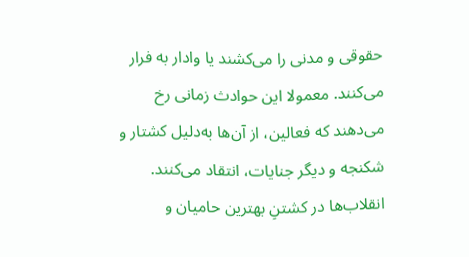حقوقی و مدنی را می‌کشند یا وادار به فرار می‌کنند. معمولا این حوادث زمانی رخ می‌دهند که فعالین، از آن‌ها به‌دلیل کشتار و شکنجه و دیگر جنایات، انتقاد می‌کنند. انقلاب‌ها در کشتنِ بهترین حامیان و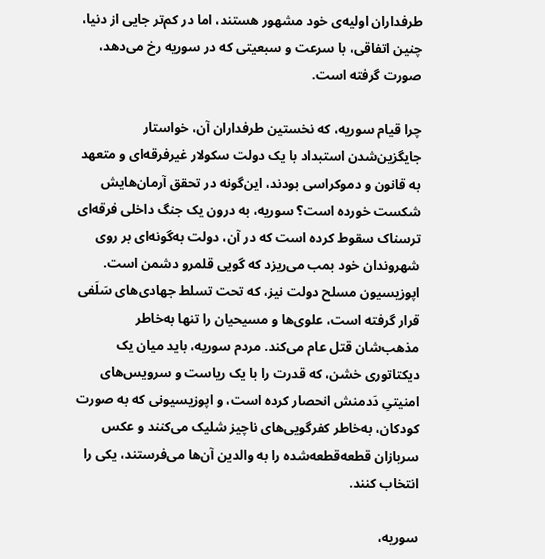طرفداران اولیه‌ی خود مشهور هستند، اما در کم‌تر جایی از دنیا، چنین اتفاقی، با سرعت و سبعیتی که در سوریه رخ می‌دهد، صورت گرفته است.

چرا قیام سوریه، که نخستین طرفداران آن، خواستار جایگزین‌شدن استبداد با یک دولت سکولار غیرفرقه‌ای و متعهد به قانون و دموکراسی بودند، این‌گونه در تحقق آرمان‌هایش شکست خورده است؟ سوریه، به درون یک جنگ داخلی فرقه‌ای ترسناک سقوط کرده است که در آن، دولت به‌گونه‌ای بر روی شهروندان خود بمب می‌ریزد که گویی قلمرو دشمن است. اپوزیسیون مسلح دولت نیز، که تحت تسلط جهادی‌های سَلَفی قرار گرفته است، علوی‌ها و مسیحیان را تنها به‌خاطر مذهب‌شان قتل عام می‌کند. مردم سوریه، باید میان یک دیکتاتوری خشن، که قدرت را با یک ریاست و سرویس‌های امنیتیِ دَدمنش انحصار کرده است، و اپوزیسیونی که به صورت کودکان، به‌خاطر کفرگویی‌های ناچیز شلیک می‌کنند و عکس سربازان قطعه‌قطعه‌شده را به والدین آن‌ها می‌فرستند، یکی را انتخاب کنند.

سوریه،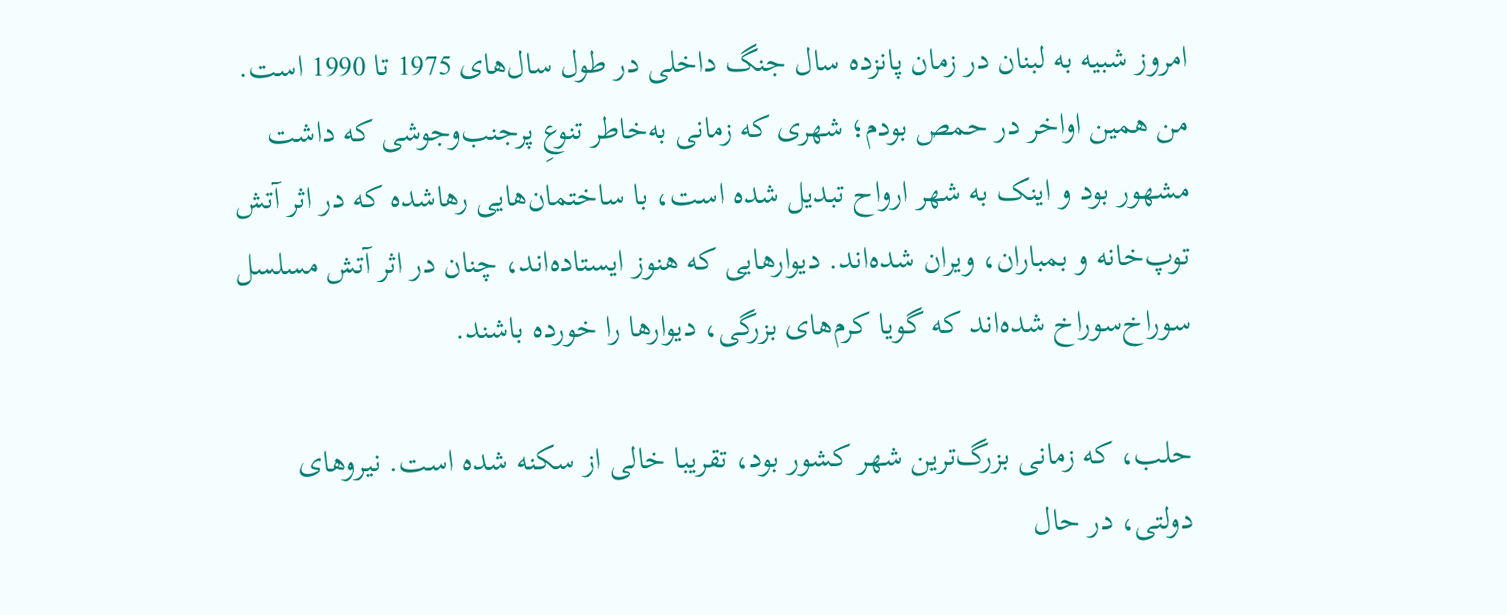امروز شبیه به لبنان در زمان پانزده سال جنگ داخلی در طول سال‌های 1975 تا 1990 است. من همین اواخر در حمص بودم؛ شهری که زمانی به‌خاطر تنوعِ پرجنب‌وجوشی که داشت مشهور بود و اینک به شهر ارواح تبدیل شده است، با ساختمان‌هایی رهاشده که در اثر آتش توپ‌خانه و بمباران، ویران شده‌اند. دیوارهایی که هنوز ایستاده‌اند، چنان در اثر آتش مسلسل سوراخ‌سوراخ شده‌اند که گویا کرم‌های بزرگی، دیوارها را خورده باشند.

حلب، که زمانی بزرگ‌ترین شهر کشور بود، تقریبا خالی از سکنه شده است. نیروهای دولتی، در حال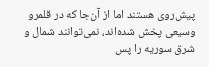پیش‌روی هستند اما از آن‌جا که در قلمرو وسیعی پخش شده‌اند، نمی‌توانند شمال و شرق سوریه را پس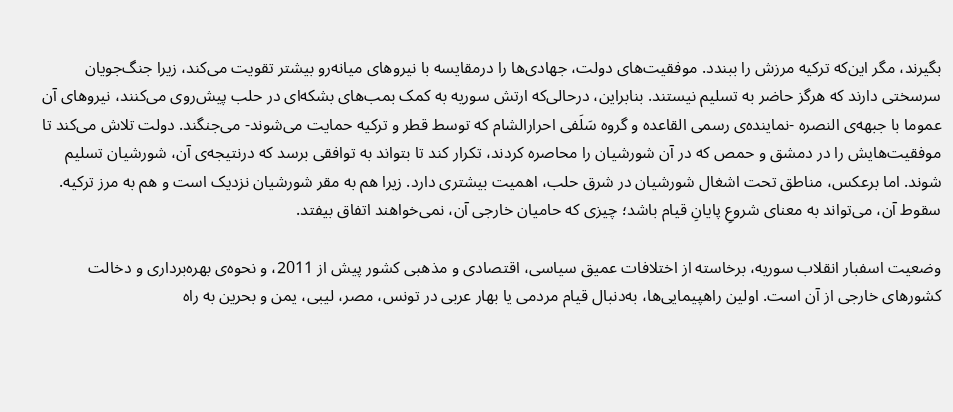بگیرند، مگر این‌که ترکیه مرزش را ببندد. موفقیت‌های دولت، جهادی‌ها را درمقایسه با نیروهای میانه‌رو بیشتر تقویت می‌کند، زیرا جنگ‌جویان سرسختی دارند که هرگز حاضر به تسلیم نیستند. بنابراین، درحالی‌که ارتش سوریه به کمک بمب‌های بشکه‌ای در حلب پیش‌روی می‌کنند، نیروهای آن عموما با جبهه‌ی النصره -نماینده‌ی رسمی القاعده و گروه سَلَفی احرارالشام که توسط قطر و ترکیه حمایت می‌شوند- می‌جنگند. دولت تلاش می‌کند تا موفقیت‌هایش را در دمشق و حمص که در آن شورشیان را محاصره کردند، تکرار کند تا بتواند به توافقی برسد که درنتیجه‌ی آن، شورشیان تسلیم شوند. اما برعکس، مناطق تحت اشغال شورشیان در شرق حلب، اهمیت بیشتری دارد. زیرا هم به مقر شورشیان نزدیک است و هم به مرز ترکیه. سقوط آن، می‌تواند به معنای شروعِ پایانِ قیام باشد؛ چیزی که حامیان خارجی آن، نمی‌خواهند اتفاق بیفتد.

وضعیت اسفبار انقلاب سوریه، برخاسته از اختلافات عمیق سیاسی، اقتصادی و مذهبی کشور پیش از 2011، و نحوه‌ی بهره‌برداری و دخالت کشورهای خارجی از آن است. اولین راهپیمایی‌ها، به‌دنبال قیام مردمی یا بهار عربی در تونس، مصر، لیبی، یمن و بحرین به راه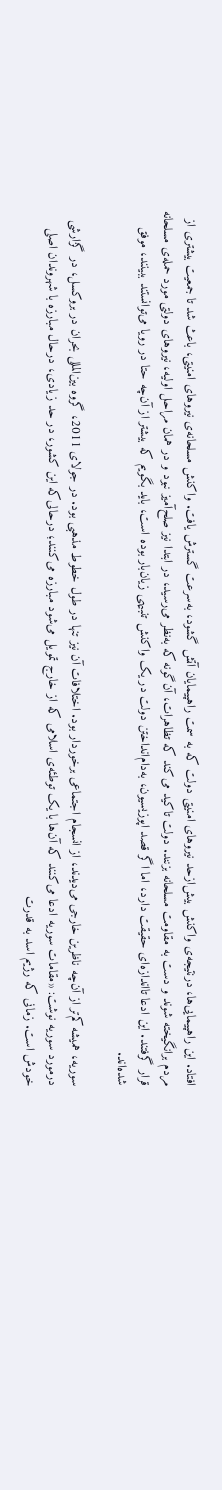افتاد. این راهپیمایی‌ها، درنتیجه‌ی واکنش بیش‌ازحد نیروهای امنیتی دولت که به سمت راهپیمایان آتش گشود، به‌سرعت گسترش یافت. واکنش مسلحانه‌ی نیروهای امنیتی، باعث شد تا جمعیت بیشتری از مردم برانگیخته شوند و دست به مقاومت مسلحانه بزنند. دولت تاکید می‌کند که تظاهرات، آن‌گونه که به‌نظر می‌رسید، در ابتدا نیز صلح‌آمیز نبود و در همان مراحل اولیه، نیروهای دولتی مورد حمله‌ی مسلحانه قرار گرفتند. این ادعا تااندازه‌ای حقیقت دارد، اما اگر قصد اپوزیسیون، به‌دام‌انداختن دولت در یک واکنش تنبیهی زیان‌بار بوده است، باید بگویم که بیشتر از آن‌چه حتا در رویا می‌توانستند ببینند، موفق شده‌اند.

سوریه، همیشه کم‌تر از آن‌چه ناظرین خارجی می‌دیدند، از انسجام اجتماعی برخوردار بود. اختلافات آن نیز تنها در طول خطوط مذهبی بود. در جولای 2011، گروه بین‌المللی بحران در بروکسل، در گزارشی درمورد سوریه نوشت: «مقامات سوریه ادعا می‌کنند که آن‌ها با یک توطئه‌ی اسلامی که از خارج تمویل می‌شود مبارزه می‌کنند؛ درحالی‌که این کشور، در حد زیادی، درحال مبارزه با شهروندان اصلی خودش است. زمانی که رژیم اسد به قدرت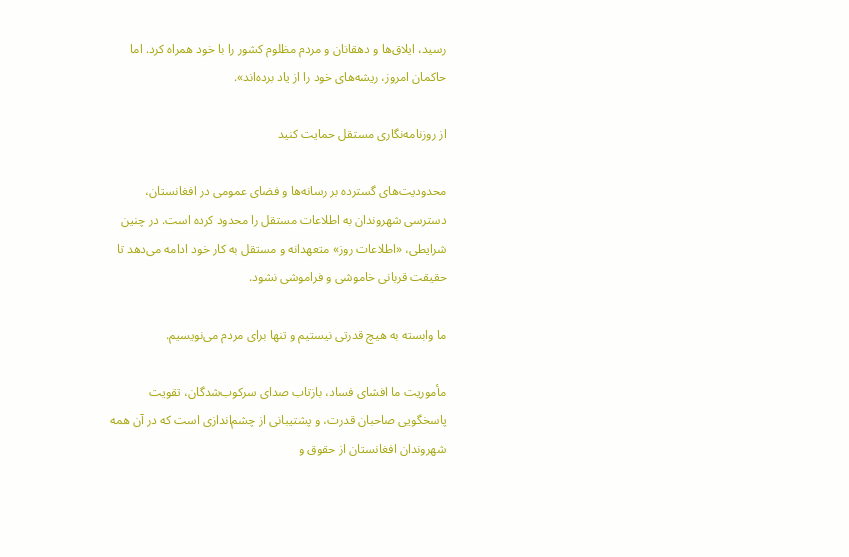رسید، ایلاق‌ها و دهقانان و مردم مظلوم کشور را با خود همراه کرد. اما حاکمان امروز، ریشه‌های خود را از یاد برده‌اند».

از روزنامه‌نگاری مستقل حمایت کنید

محدودیت‌های گسترده بر رسانه‌ها و فضای عمومی در افغانستان، دسترسی شهروندان به اطلاعات مستقل را محدود کرده است. در چنین شرایطی، «اطلاعات روز» متعهدانه و مستقل به کار خود ادامه می‌دهد تا حقیقت قربانی خاموشی و فراموشی نشود.

ما وابسته به هیچ قدرتی نیستیم و تنها برای مردم می‌نویسیم.

مأموریت ما افشای فساد، بازتاب صدای سرکوب‌شدگان، تقویت پاسخگویی صاحبان قدرت، و پشتیبانی از چشم‌اندازی است که در آن همه شهروندان افغانستان از حقوق و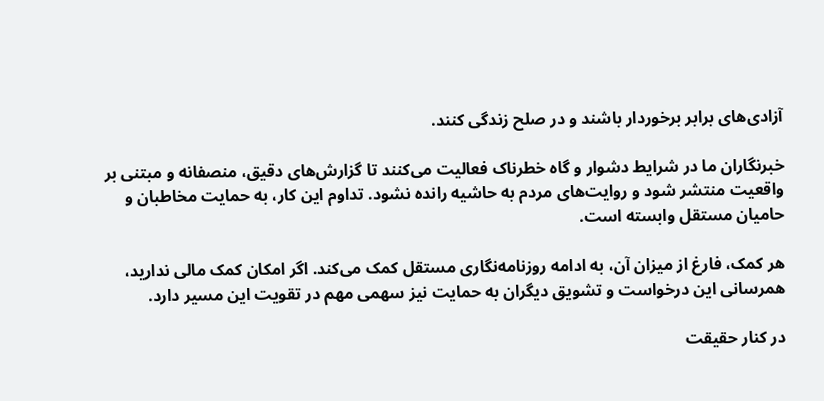آزادی‌های برابر برخوردار باشند و در صلح زندگی کنند.

خبرنگاران ما در شرایط دشوار و گاه خطرناک فعالیت می‌کنند تا گزارش‌های دقیق، منصفانه و مبتنی بر واقعیت منتشر شود و روایت‌های مردم به حاشیه رانده نشود. تداوم این کار، به حمایت مخاطبان و حامیان مستقل وابسته است.

هر کمک، فارغ از میزان آن، به ادامه روزنامه‌نگاری مستقل کمک می‌کند. اگر امکان کمک مالی ندارید، همرسانی این درخواست و تشویق دیگران به حمایت نیز سهمی مهم در تقویت این مسیر دارد.

در کنار حقیقت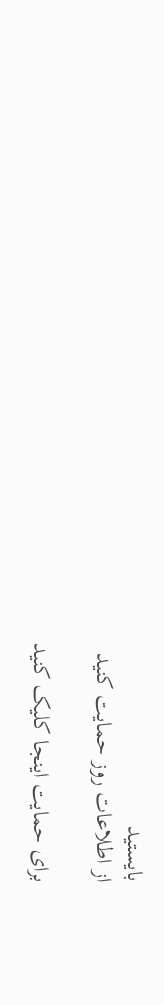بایستید
از اطلاعات روز حمایت کنید

برای حمایت اینجا کلیک کنید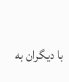با دیگران به‌‌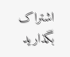اشتراک بگذارید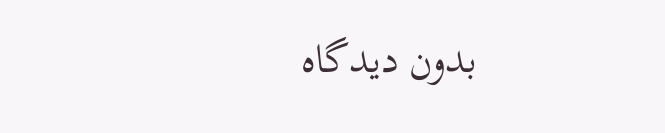بدون دیدگاه